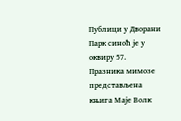Публици у Дворани Парк синоћ је у оквиру 57. Празника мимозе представљена књига Маје Волк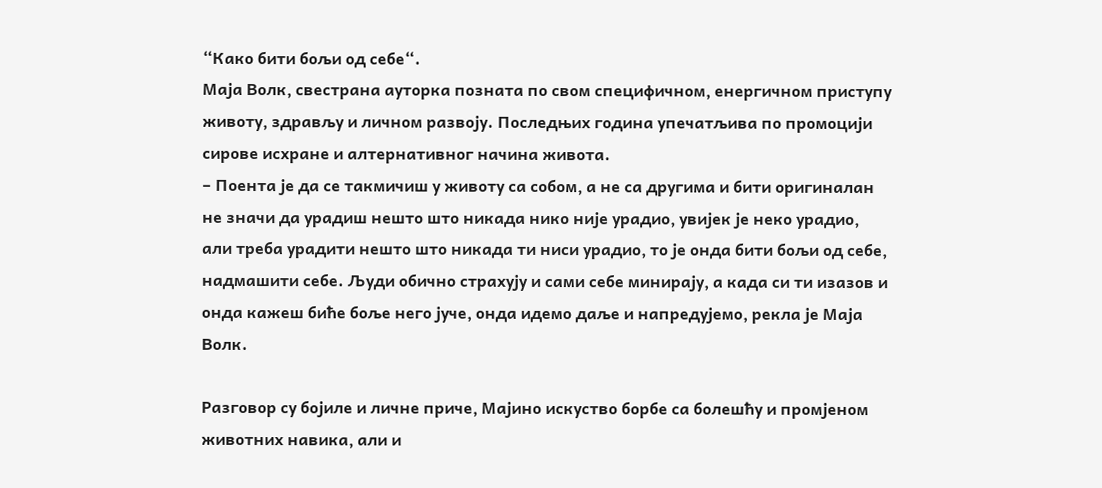“Како бити бољи од себе“.
Маја Волк, свестрана ауторка позната по свом специфичном, енергичном приступу животу, здрављу и личном развоју. Последњих година упечатљива по промоцији сирове исхране и алтернативног начина живота.
– Поента је да се такмичиш у животу са собом, а не са другима и бити оригиналан не значи да урадиш нешто што никада нико није урадио, увијек је неко урадио, али треба урадити нешто што никада ти ниси урадио, то је онда бити бољи од себе, надмашити себе. Људи обично страхују и сами себе минирају, а када си ти изазов и онда кажеш биће боље него јуче, онда идемо даље и напредујемо, рекла је Маја Волк.

Разговор су бојиле и личне приче, Мајино искуство борбе са болешћу и промјеном животних навика, али и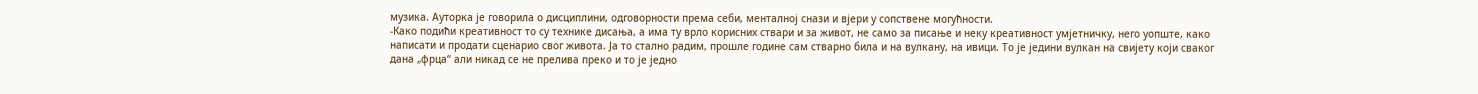музика. Ауторка је говорила о дисциплини, одговорности према себи, менталној снази и вјери у сопствене могућности.
-Како подићи креативност то су технике дисања, а има ту врло корисних ствари и за живот, не само за писање и неку креативност умјетничку, него уопште, како написати и продати сценарио свог живота. Ја то стално радим, прошле године сам стварно била и на вулкану, на ивици. То је једини вулкан на свијету који сваког дана „фрца“ али никад се не прелива преко и то је једно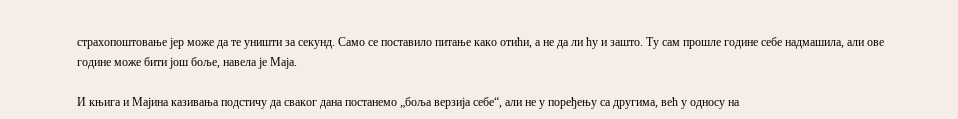страхопоштовање јер може да те уништи за секунд. Само се поставило питање како отићи, а не да ли ћу и зашто. Ту сам прошле године себе надмашила, али ове године може бити још боље, навела је Маја.

И књига и Мајина казивања подстичу да сваког дана постанемо „боља верзија себе“, али не у поређењу са другима, већ у односу на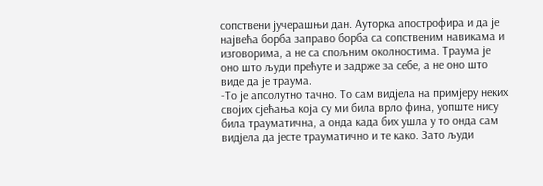сопствени јучерашњи дан. Ауторка апострофира и да је највећа борба заправо борба са сопственим навикама и изговорима, а не са спољним околностима. Траума је оно што људи прећуте и задрже за себе, а не оно што виде да је траума.
-То је апсолутно тачно. То сам видјела на примјеру неких својих сјећања која су ми била врло фина, уопште нису била трауматична, а онда када бих ушла у то онда сам видјела да јесте трауматично и те како. Зато људи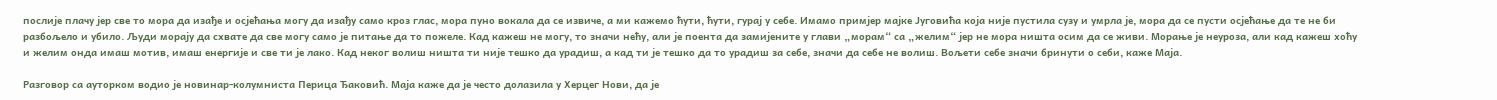послије плачу јер све то мора да изађе и осјећања могу да изађу само кроз глас, мора пуно вокала да се извиче, а ми кажемо ћути, ћути, гурај у себе. Имамо примјер мајке Југовића која није пустила сузу и умрла је, мора да се пусти осјећање да те не би разбољело и убило. Људи морају да схвате да све могу само је питање да то пожеле. Кад кажеш не могу, то значи нећу, али је поента да замијените у глави „морам“ са „желим“ јер не мора ништа осим да се живи. Морање је неуроза, али кад кажеш хоћу и желим онда имаш мотив, имаш енергије и све ти је лако. Кад неког волиш ништа ти није тешко да урадиш, а кад ти је тешко да то урадиш за себе, значи да себе не волиш. Вољети себе значи бринути о себи, каже Маја.

Разговор са ауторком водио је новинар-колумниста Перица Ђаковић. Маја каже да је често долазила у Херцег Нови, да је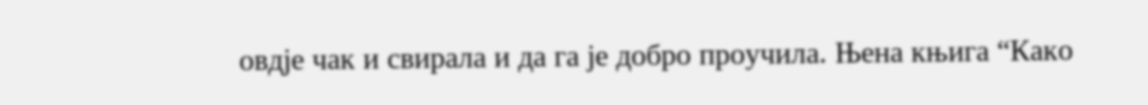овдје чак и свирала и да га је добро проучила. Њена књига “Како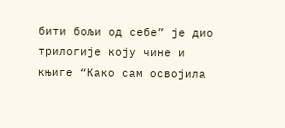бити бољи од себе” је дио трилогије коју чине и књиге “Како сам освојила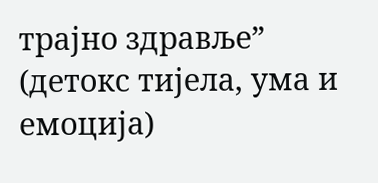трајно здравље” (детокс тијела, ума и емоција)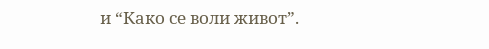и “Како се воли живот”.